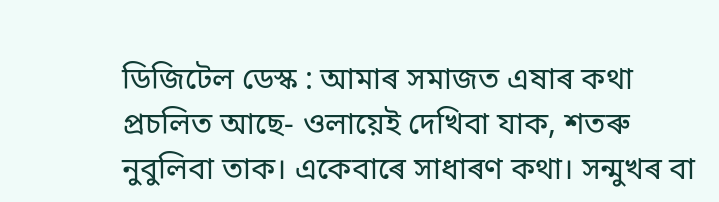ডিজিটেল ডেস্ক : আমাৰ সমাজত এষাৰ কথা প্রচলিত আছে- ওলায়েই দেখিবা যাক, শতৰু নুবুলিবা তাক। একেবাৰে সাধাৰণ কথা। সন্মুখৰ বা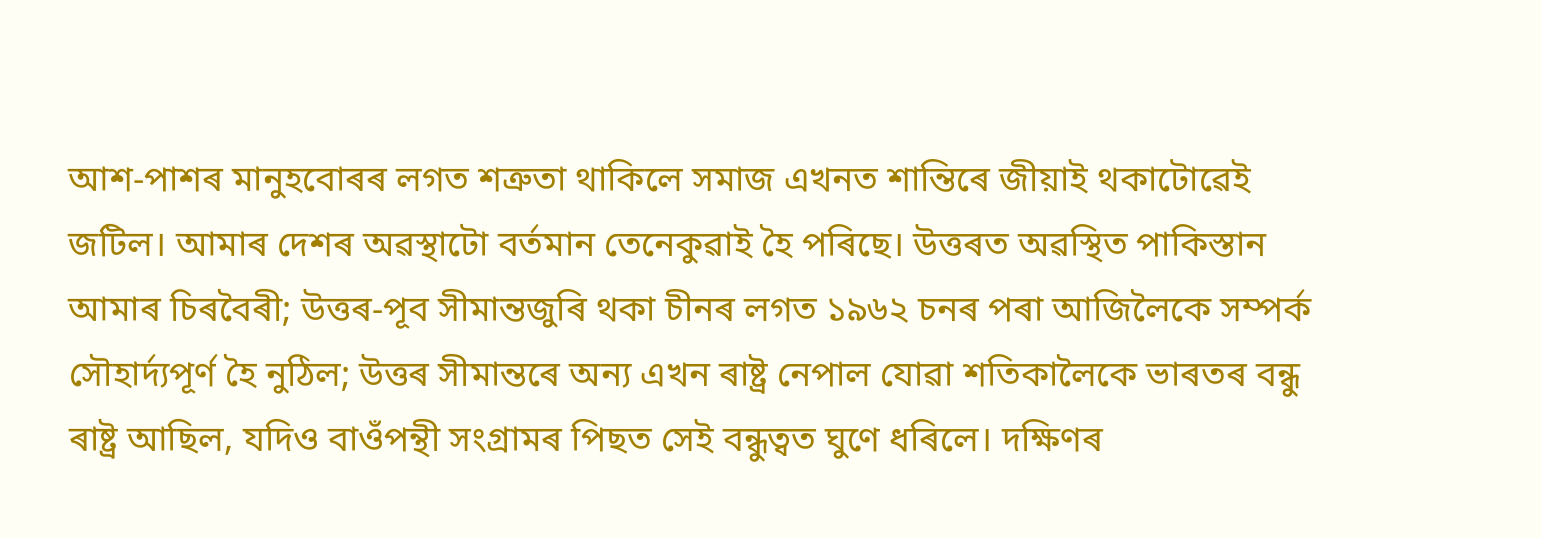আশ-পাশৰ মানুহবোৰৰ লগত শত্রুতা থাকিলে সমাজ এখনত শান্তিৰে জীয়াই থকাটোৱেই জটিল। আমাৰ দেশৰ অৱস্থাটো বর্তমান তেনেকুৱাই হৈ পৰিছে। উত্তৰত অৱস্থিত পাকিস্তান আমাৰ চিৰবৈৰী; উত্তৰ-পূব সীমান্তজুৰি থকা চীনৰ লগত ১৯৬২ চনৰ পৰা আজিলৈকে সম্পর্ক সৌহার্দ্যপূর্ণ হৈ নুঠিল; উত্তৰ সীমান্তৰে অন্য এখন ৰাষ্ট্ৰ নেপাল যোৱা শতিকালৈকে ভাৰতৰ বন্ধু ৰাষ্ট্ৰ আছিল, যদিও বাওঁপন্থী সংগ্ৰামৰ পিছত সেই বন্ধুত্বত ঘুণে ধৰিলে। দক্ষিণৰ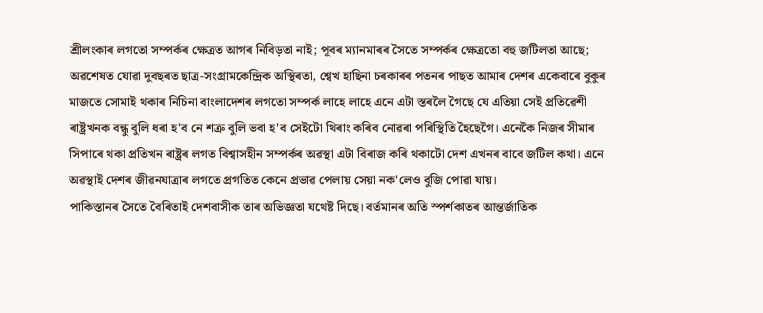শ্রীলংকাৰ লগতো সম্পৰ্কৰ ক্ষেত্ৰত আগৰ নিবিড়তা নাই; পূবৰ ম্যানমাৰৰ সৈতে সম্পৰ্কৰ ক্ষেত্ৰতো বহু জটিলতা আছে; অৱশেষত যোৱা দুবছৰত ছাত্র-সংগ্রামকেন্দ্রিক অস্থিৰতা, শ্বেখ হাছিনা চৰকাৰৰ পতনৰ পাছত আমাৰ দেশৰ একেবাৰে বুকুৰ মাজতে সোমাই থকাৰ নিচিনা বাংলাদেশৰ লগতো সম্পর্ক লাহে লাহে এনে এটা স্তৰলৈ গৈছে যে এতিয়া সেই প্রতিৱেশী ৰাষ্ট্ৰখনক বন্ধু বুলি ধৰা হ'ব নে শত্রু বুলি ভবা হ'ব সেইটো থিৰাং কৰিব নোৱৰা পৰিস্থিতি হৈছেগৈ। এনেকৈ নিজৰ সীমাৰ সিপাৰে থকা প্রতিখন ৰাষ্ট্ৰৰ লগত বিশ্বাসহীন সম্পৰ্কৰ অৱস্থা এটা বিৰাজ কৰি থকাটো দেশ এখনৰ বাবে জটিল কথা। এনে অৱস্থাই দেশৰ জীৱনযাত্ৰাৰ লগতে প্রগতিত কেনে প্রভাৱ পেলায় সেয়া নক'লেও বুজি পোৱা যায়।
পাকিস্তানৰ সৈতে বৈৰিতাই দেশবাসীক তাৰ অভিজ্ঞতা যথেষ্ট দিছে। বৰ্তমানৰ অতি স্পৰ্শকাতৰ আন্তর্জাতিক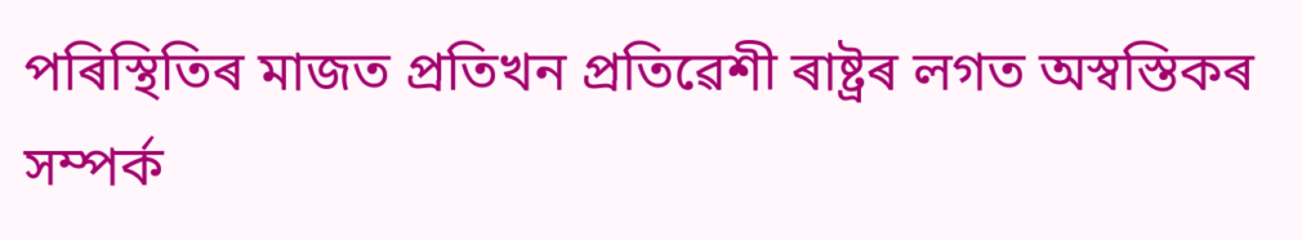পৰিস্থিতিৰ মাজত প্রতিখন প্রতিৱেশী ৰাষ্ট্ৰৰ লগত অস্বস্তিকৰ সম্পৰ্ক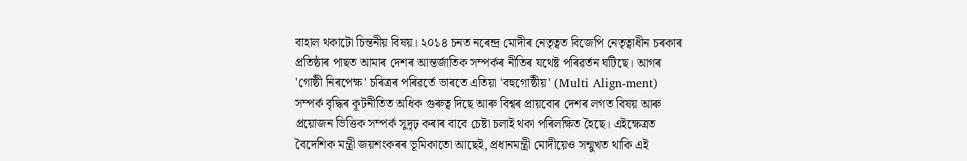বাহাল থকাটো চিন্তনীয় বিষয়। ২০১৪ চনত নৰেন্দ্ৰ মোদীৰ নেতৃত্বত বিজেপি নেতৃত্বাধীন চৰকাৰ প্ৰতিষ্ঠাৰ পাছত আমাৰ দেশৰ আন্তর্জাতিক সম্পৰ্কৰ নীতিৰ যথেষ্ট পৰিৱৰ্তন ঘটিছে। আগৰ 'গোষ্ঠী নিৰপেক্ষ' চৰিত্ৰৰ পৰিৱৰ্তে ভাৰতে এতিয়া 'বহুগোষ্ঠীয়' (Multi Align-ment) সম্পৰ্ক বৃদ্ধিৰ কূটনীতিত অধিক গুৰুত্ব দিছে আৰু বিশ্বৰ প্ৰায়বোৰ দেশৰ লগত বিষয় আৰু প্রয়োজন ভিত্তিক সম্পর্ক সুদৃঢ় কৰাৰ বাবে চেষ্টা চলাই থকা পৰিলক্ষিত হৈছে। এইক্ষেত্রত বৈদেশিক মন্ত্রী জয়শংকৰৰ ভূমিকাতো আছেই, প্রধানমন্ত্রী মোদীয়েও সন্মুখত থাকি এই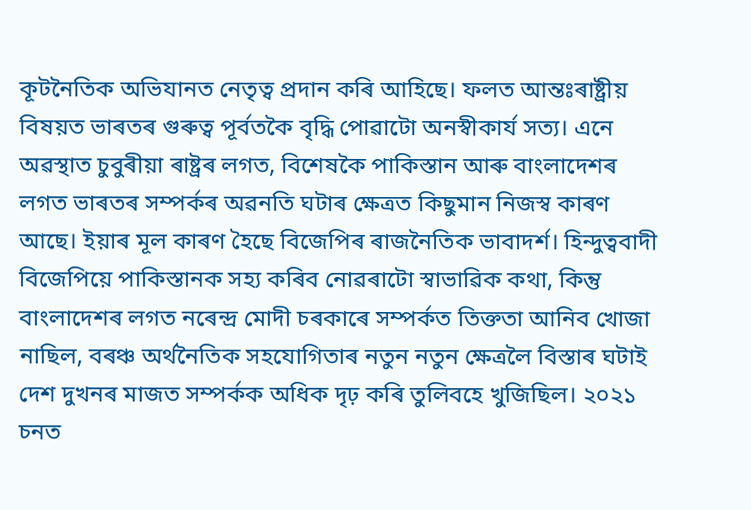কূটনৈতিক অভিযানত নেতৃত্ব প্রদান কৰি আহিছে। ফলত আন্তঃৰাষ্ট্ৰীয় বিষয়ত ভাৰতৰ গুৰুত্ব পূৰ্বতকৈ বৃদ্ধি পোৱাটো অনস্বীকার্য সত্য। এনে অৱস্থাত চুবুৰীয়া ৰাষ্ট্ৰৰ লগত, বিশেষকৈ পাকিস্তান আৰু বাংলাদেশৰ লগত ভাৰতৰ সম্পৰ্কৰ অৱনতি ঘটাৰ ক্ষেত্ৰত কিছুমান নিজস্ব কাৰণ আছে। ইয়াৰ মূল কাৰণ হৈছে বিজেপিৰ ৰাজনৈতিক ভাবাদর্শ। হিন্দুত্ববাদী বিজেপিয়ে পাকিস্তানক সহ্য কৰিব নোৱৰাটো স্বাভাৱিক কথা, কিন্তু বাংলাদেশৰ লগত নৰেন্দ্ৰ মোদী চৰকাৰে সম্পর্কত তিক্ততা আনিব খোজা নাছিল, বৰঞ্চ অর্থনৈতিক সহযোগিতাৰ নতুন নতুন ক্ষেত্ৰলৈ বিস্তাৰ ঘটাই দেশ দুখনৰ মাজত সম্পৰ্কক অধিক দৃঢ় কৰি তুলিবহে খুজিছিল। ২০২১ চনত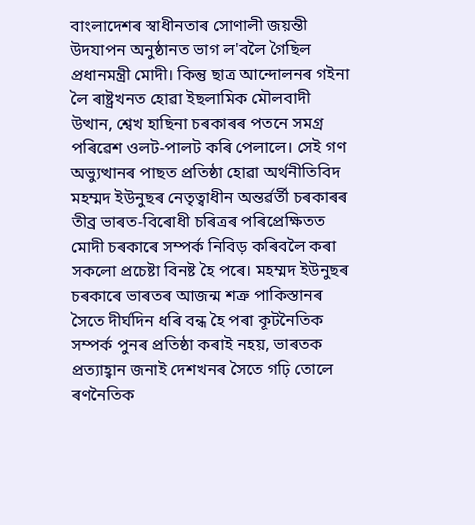বাংলাদেশৰ স্বাধীনতাৰ সোণালী জয়ন্তী উদযাপন অনুষ্ঠানত ভাগ ল'বলৈ গৈছিল প্রধানমন্ত্রী মোদী। কিন্তু ছাত্র আন্দোলনৰ গইনা লৈ ৰাষ্ট্ৰখনত হোৱা ইছলামিক মৌলবাদী উত্থান, শ্বেখ হাছিনা চৰকাৰৰ পতনে সমগ্ৰ পৰিৱেশ ওলট-পালট কৰি পেলালে। সেই গণ অভ্যুত্থানৰ পাছত প্রতিষ্ঠা হোৱা অর্থনীতিবিদ মহম্মদ ইউনুছৰ নেতৃত্বাধীন অন্তৰ্ৱৰ্তী চৰকাৰৰ তীব্ৰ ভাৰত-বিৰোধী চৰিত্ৰৰ পৰিপ্ৰেক্ষিতত মোদী চৰকাৰে সম্পর্ক নিবিড় কৰিবলৈ কৰা সকলো প্রচেষ্টা বিনষ্ট হৈ পৰে। মহম্মদ ইউনুছৰ চৰকাৰে ভাৰতৰ আজন্ম শত্রু পাকিস্তানৰ সৈতে দীর্ঘদিন ধৰি বন্ধ হৈ পৰা কূটনৈতিক সম্পর্ক পুনৰ প্ৰতিষ্ঠা কৰাই নহয়, ভাৰতক প্রত্যাহ্বান জনাই দেশখনৰ সৈতে গঢ়ি তোলে ৰণনৈতিক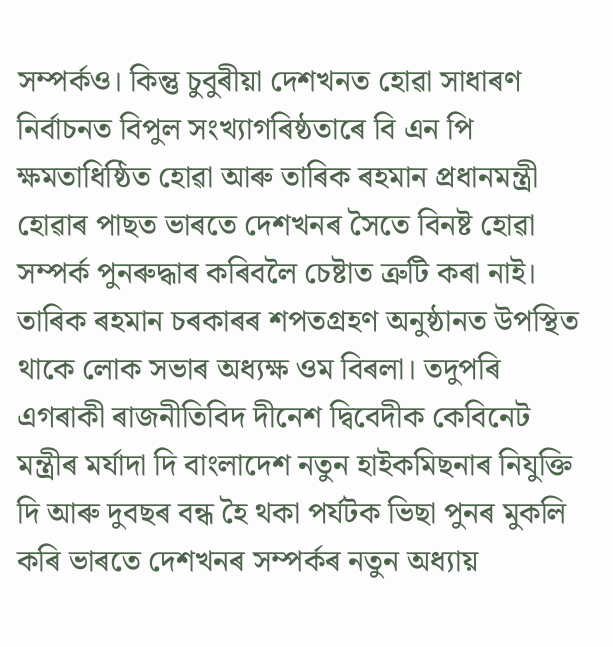সম্পর্কও। কিন্তু চুবুৰীয়া দেশখনত হোৱা সাধাৰণ নিৰ্বাচনত বিপুল সংখ্যাগৰিষ্ঠতাৰে বি এন পি ক্ষমতাধিষ্ঠিত হোৱা আৰু তাৰিক ৰহমান প্রধানমন্ত্রী হোৱাৰ পাছত ভাৰতে দেশখনৰ সৈতে বিনষ্ট হোৱা সম্পৰ্ক পুনৰুদ্ধাৰ কৰিবলৈ চেষ্টাত ত্রুটি কৰা নাই। তাৰিক ৰহমান চৰকাৰৰ শপতগ্ৰহণ অনুষ্ঠানত উপস্থিত থাকে লোক সভাৰ অধ্যক্ষ ওম বিৰলা। তদুপৰি এগৰাকী ৰাজনীতিবিদ দীনেশ দ্বিবেদীক কেবিনেট মন্ত্ৰীৰ মর্যাদা দি বাংলাদেশ নতুন হাইকমিছনাৰ নিযুক্তি দি আৰু দুবছৰ বন্ধ হৈ থকা পর্যটক ভিছা পুনৰ মুকলি কৰি ভাৰতে দেশখনৰ সম্পৰ্কৰ নতুন অধ্যায়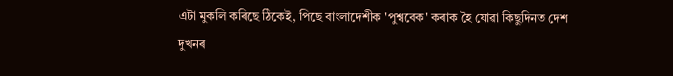এটা মুকলি কৰিছে ঠিকেই, পিছে বাংলাদেশীক 'পুশ্ববেক' কৰাক হৈ যোৱা কিছুদিনত দেশ দুখনৰ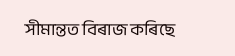সীমান্তত বিৰাজ কৰিছে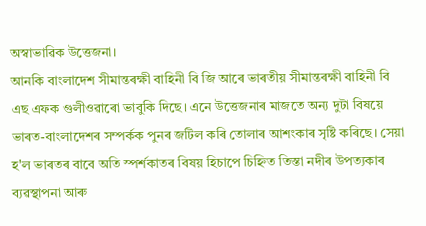অস্বাভাৱিক উত্তেজনা।
আনকি বাংলাদেশ সীমান্তৰক্ষী বাহিনী বি জি আৰে ভাৰতীয় সীমান্তৰক্ষী বাহিনী বি এছ এফক গুলীওৱাৰো ভাবুকি দিছে। এনে উত্তেজনাৰ মাজতে অন্য দুটা বিষয়ে ভাৰত-বাংলাদেশৰ সম্পৰ্কক পুনৰ জটিল কৰি তোলাৰ আশংকাৰ সৃষ্টি কৰিছে। সেয়া হ'ল ভাৰতৰ বাবে অতি স্পৰ্শকাতৰ বিষয় হিচাপে চিহ্নিত তিস্তা নদীৰ উপত্যকাৰ ব্যৱস্থাপনা আৰু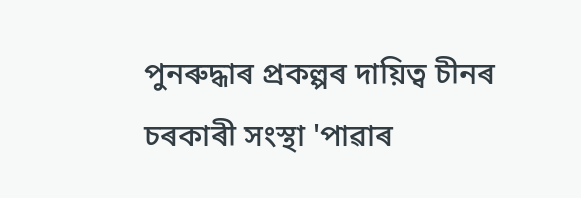পুনৰুদ্ধাৰ প্ৰকল্পৰ দায়িত্ব চীনৰ চৰকাৰী সংস্থা 'পাৱাৰ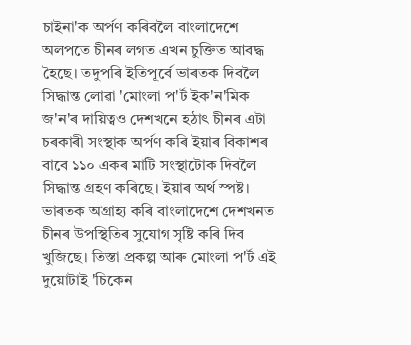চাইনা'ক অর্পণ কৰিবলৈ বাংলাদেশে অলপতে চীনৰ লগত এখন চুক্তিত আবদ্ধ হৈছে। তদুপৰি ইতিপূর্বে ভাৰতক দিবলৈ সিদ্ধান্ত লোৱা 'মোংলা প'র্ট ইক'ন'মিক জ'ন'ৰ দায়িত্বও দেশখনে হঠাৎ চীনৰ এটা চৰকাৰী সংস্থাক অর্পণ কৰি ইয়াৰ বিকাশৰ বাবে ১১০ একৰ মাটি সংস্থাটোক দিবলৈ সিদ্ধান্ত গ্রহণ কৰিছে। ইয়াৰ অৰ্থ স্পষ্ট। ভাৰতক অগ্রাহ্য কৰি বাংলাদেশে দেশখনত চীনৰ উপস্থিতিৰ সুযোগ সৃষ্টি কৰি দিব খুজিছে। তিস্তা প্রকল্প আৰু মোংলা প'র্ট এই দুয়োটাই 'চিকেন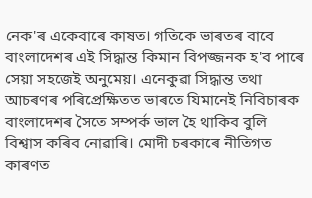নেক'ৰ একেবাৰে কাষত। গতিকে ভাৰতৰ বাবে বাংলাদেশৰ এই সিদ্ধান্ত কিমান বিপজ্জনক হ'ব পাৰে সেয়া সহজেই অনুমেয়। এনেকুৱা সিদ্ধান্ত তথা আচৰণৰ পৰিপ্ৰেক্ষিতত ভাৰতে যিমানেই নিবিচাৰক বাংলাদেশৰ সৈতে সম্পর্ক ভাল হৈ থাকিব বুলি বিশ্বাস কৰিব নোৱাৰি। মোদী চৰকাৰে নীতিগত কাৰণত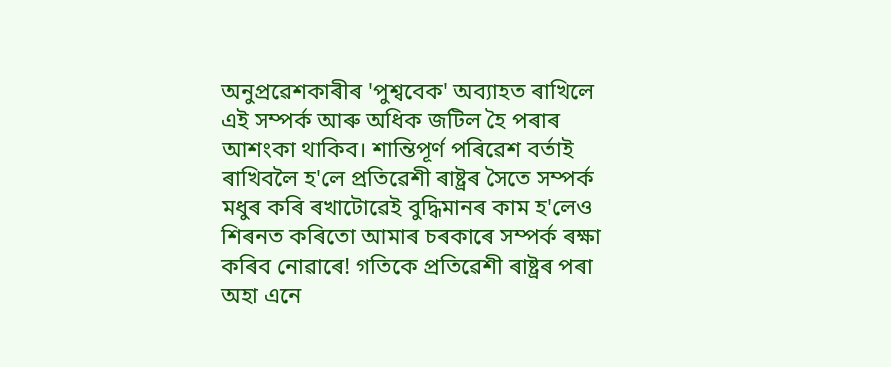অনুপ্ৰৱেশকাৰীৰ 'পুশ্ববেক' অব্যাহত ৰাখিলে এই সম্পৰ্ক আৰু অধিক জটিল হৈ পৰাৰ আশংকা থাকিব। শান্তিপূর্ণ পৰিৱেশ বৰ্তাই ৰাখিবলৈ হ'লে প্রতিৱেশী ৰাষ্ট্ৰৰ সৈতে সম্পৰ্ক মধুৰ কৰি ৰখাটোৱেই বুদ্ধিমানৰ কাম হ'লেও শিৰনত কৰিতো আমাৰ চৰকাৰে সম্পৰ্ক ৰক্ষা কৰিব নোৱাৰে! গতিকে প্রতিৱেশী ৰাষ্ট্ৰৰ পৰা অহা এনে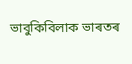ভাবুকিবিলাক ভাৰতৰ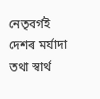নেতৃবর্গই দেশৰ মৰ্যাদা তথা স্বার্থ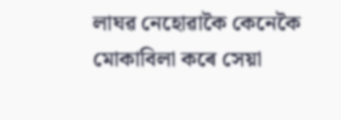লাঘৱ নেহোৱাকৈ কেনেকৈ মোকাবিলা কৰে সেয়া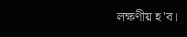লক্ষণীয় হ'ব।